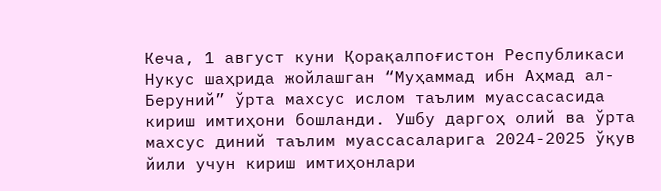Кеча, 1 август куни Қорақалпоғистон Республикаси Нукус шаҳрида жойлашган “Муҳаммад ибн Аҳмад ал-Беруний” ўрта махсус ислом таълим муассасасида кириш имтиҳони бошланди. Ушбу даргоҳ олий ва ўрта махсус диний таълим муассасаларига 2024-2025 ўқув йили учун кириш имтиҳонлари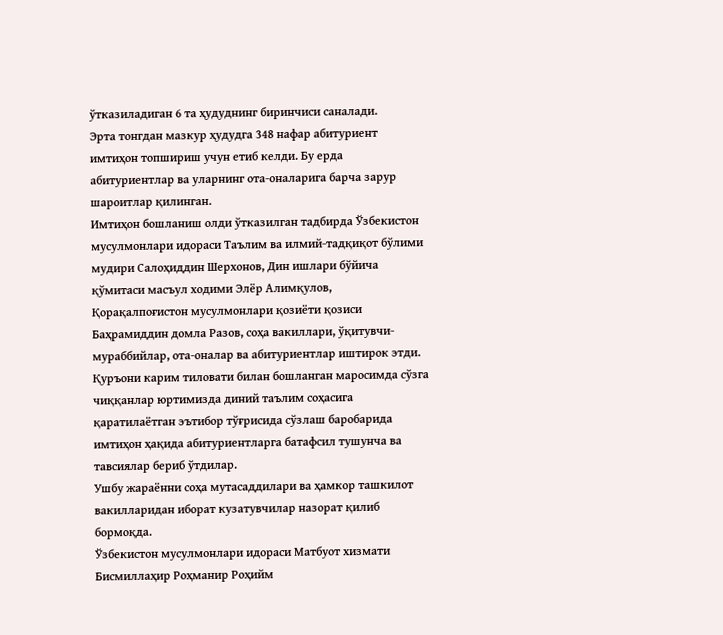ўтказиладиган 6 та ҳудуднинг биринчиси саналади.
Эрта тонгдан мазкур ҳудудга 348 нафар абитуриент имтиҳон топшириш учун етиб келди. Бу ерда абитуриентлар ва уларнинг ота-оналарига барча зарур шароитлар қилинган.
Имтиҳон бошланиш олди ўтказилган тадбирда Ўзбекистон мусулмонлари идораси Таълим ва илмий-тадқиқот бўлими мудири Салоҳиддин Шерхонов, Дин ишлари бўйича қўмитаси масъул ходими Элёр Алимқулов, Қорақалпоғистон мусулмонлари қозиёти қозиси Баҳрамиддин домла Разов, соҳа вакиллари, ўқитувчи-мураббийлар, ота-оналар ва абитуриентлар иштирок этди.
Қуръони карим тиловати билан бошланган маросимда сўзга чиққанлар юртимизда диний таълим соҳасига қаратилаётган эътибор тўғрисида сўзлаш баробарида имтиҳон ҳақида абитуриентларга батафсил тушунча ва тавсиялар бериб ўтдилар.
Ушбу жараённи соҳа мутасаддилари ва ҳамкор ташкилот вакилларидан иборат кузатувчилар назорат қилиб бормоқда.
Ўзбекистон мусулмонлари идораси Матбуот хизмати
Бисмиллаҳир Роҳманир Роҳийм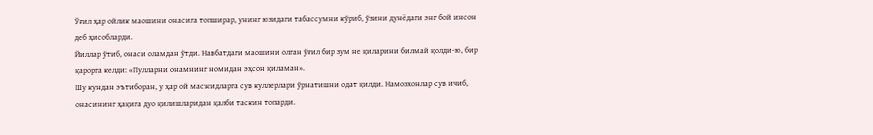Ўғил ҳар ойлик маошини онасига топширар, унинг юзидаги табассумни кўриб, ўзини дунёдаги энг бой инсон деб ҳисобларди.
Йиллар ўтиб, онаси оламдан ўтди. Навбатдаги маошини олган ўғил бир зум не қиларини билмай қолди-ю, бир қарорга келди: «Пулларни онамнинг номидан эҳсон қиламан».
Шу кундан эътиборан, у ҳар ой масжидларга сув куллерлари ўрнатишни одат қилди. Намозхонлар сув ичиб, онасининг ҳақига дуо қилишларидан қалби таскин топарди.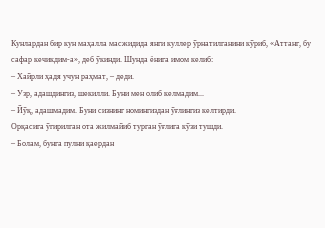Кунлардан бир кун маҳалла масжидида янги куллер ўрнатилганини кўриб, «Аттанг, бу сафар кечикдим-а», деб ўкинди. Шунда ёнига имом келиб:
– Хайрли ҳадя учун раҳмат, – деди.
– Узр, адашдингиз, шекилли. Буни мен олиб келмадим...
– Йўқ, адашмадим. Буни сизнинг номингиздан ўғлингиз келтирди.
Орқасига ўгирилган ота жилмайиб турган ўғлига кўзи тушди.
– Болам, бунга пулни қаердан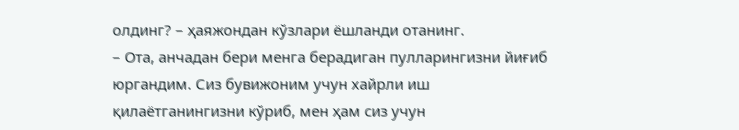олдинг? – ҳаяжондан кўзлари ёшланди отанинг.
– Ота, анчадан бери менга берадиган пулларингизни йиғиб юргандим. Сиз бувижоним учун хайрли иш қилаётганингизни кўриб, мен ҳам сиз учун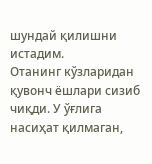шундай қилишни истадим.
Отанинг кўзларидан қувонч ёшлари сизиб чиқди. У ўғлига насиҳат қилмаган,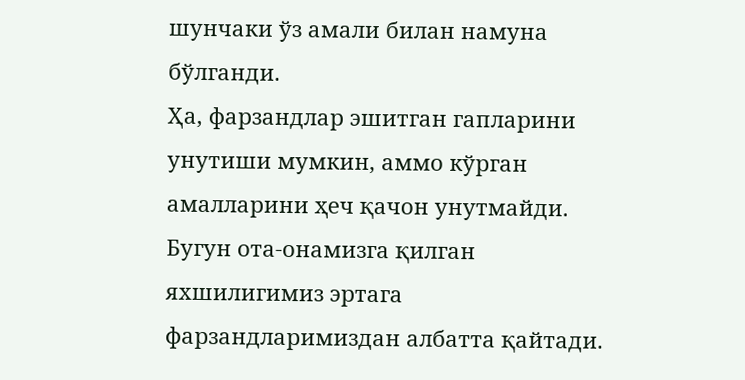шунчаки ўз амали билан намуна бўлганди.
Ҳа, фарзандлар эшитган гапларини унутиши мумкин, аммо кўрган амалларини ҳеч қачон унутмайди. Бугун ота-онамизга қилган яхшилигимиз эртага фарзандларимиздан албатта қайтади.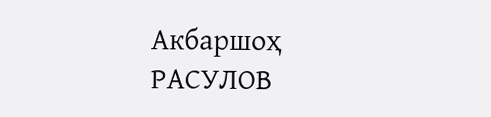Акбаршоҳ РАСУЛОВ